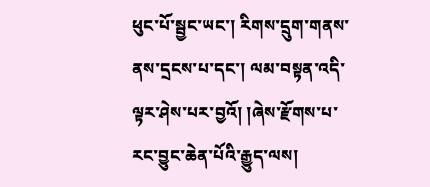ཕུང་པོ་སྦྱང་ཡང་། རིགས་དྲུག་གནས་ནས་དྲངས་པ་དང་། ལམ་བསྟན་འདི་ལྟར་ཤེས་པར་བྱའོ། །ཞེས་རྫོགས་པ་རང་བྱུང་ཆེན་པོའི་རྒྱུད་ལས།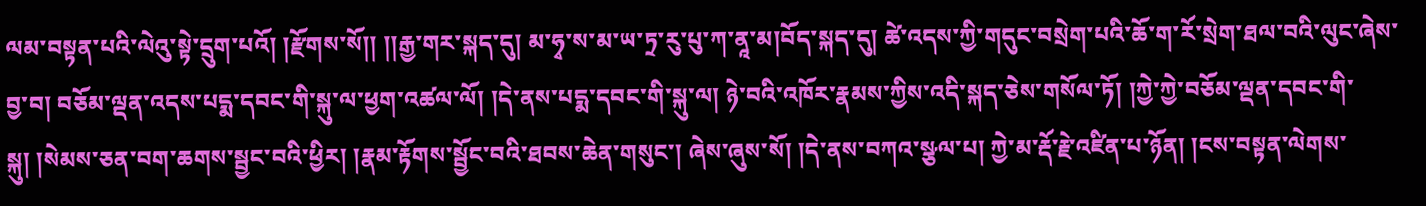ལམ་བསྟན་པའི་ལེའུ་སྟེ་དྲུག་པའོ། །རྫོགས་སོ།། །།རྒྱ་གར་སྐད་དུ། མ་ཧྭ་ས་མ་ཡ་ཏྲ་རུ་པུ་ཀ་ནཱ་མ།བོད་སྐད་དུ། ཚེ་འདས་ཀྱི་གདུང་བསྲེག་པའི་ཆོ་ག་རོ་སྲེག་ཐལ་བའི་ལུང་ཞེས་བྱ་བ། བཅོམ་ལྡན་འདས་པདྨ་དབང་གི་སྐུ་ལ་ཕྱག་འཚལ་ལོ། །དེ་ནས་པདྨ་དབང་གི་སྐུ་ལ། ཉེ་བའི་འཁོར་རྣམས་ཀྱིས་འདི་སྐད་ཅེས་གསོལ་ཏོ། །ཀྱེ་ཀྱེ་བཅོམ་ལྡན་དབང་གི་སྐུ། །སེམས་ཅན་བག་ཆགས་སྦྱང་བའི་ཕྱིར། །རྣམ་རྟོགས་སྦྱོང་བའི་ཐབས་ཆེན་གསུང་། ཞེས་ཞུས་སོ། །དེ་ནས་བཀའ་སྩལ་པ། ཀྱེ་མ་རྡོ་རྗེ་འཛིན་པ་ཉོན། །ངས་བསྟན་ལེགས་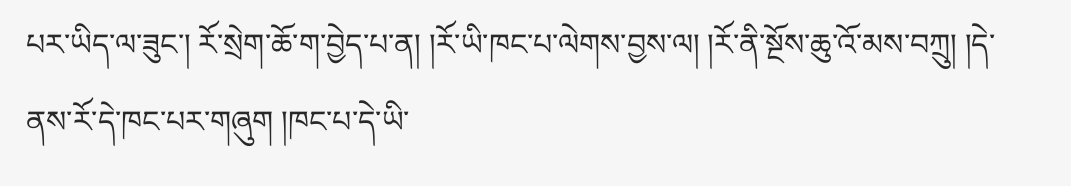པར་ཡིད་ལ་ཟུང་། རོ་སྲེག་ཆོ་ག་བྱེད་པ་ན། །རོ་ཡི་ཁང་པ་ལེགས་བྱས་ལ། །རོ་ནི་སྔོས་ཆུ་འོ་མས་བཀྲུ། །དེ་ནས་རོ་དེ་ཁང་པར་གཞུག །ཁང་པ་དེ་ཡི་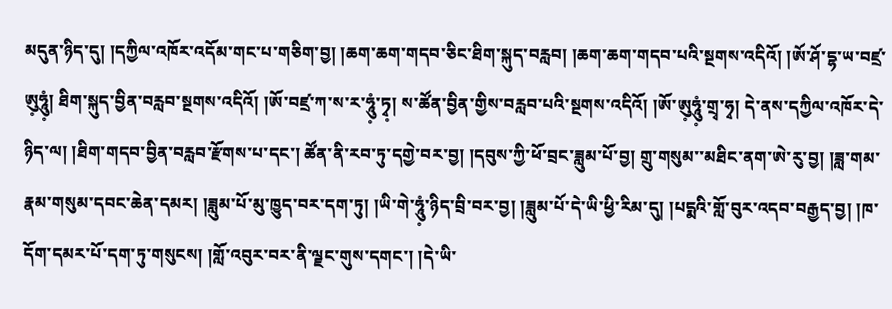མདུན་ཉིད་དུ། །དཀྱིལ་འཁོར་འདོམ་གང་པ་གཅིག་བྱ། །ཆག་ཆག་གདབ་ཅིང་ཐིག་སྐུད་བརླབ། །ཆག་ཆག་གདབ་པའི་སྔགས་འདིའོ། །ཨོ་ཤོ་དྷ་ཡ་བཛྲ་ཨུ༷ཧཱུཾ༷། ཐིག་སྐུད་བྱིན་བརླབ་སྔགས་འདིའོ། །ཨོ་བཛྲ་ཀ་ས་ར་ཧཱུཾ༷་ཏྭ༷། ས་ཚོན་བྱིན་གྱིས་བརླབ་པའི་སྔགས་འདིའོ། །ཨོ་ཨུ༷ཧཱུཾ༷་གྲྭ་ཧྭ། དེ་ནས་དཀྱིལ་འཁོར་དེ་ཉིད་ལ། །ཐིག་གདབ་བྱིན་བརླབ་རྫོགས་པ་དང་། ཚོན་ནི་རབ་ཏུ་དགྱེ་བར་བྱ། །དབུས་ཀྱི་ཕོ་བྲང་ཟླུམ་པོ་བྱ། གྲུ་གསུམ་་མཐིང་ནག་ཨེ་རུ་བྱ། །ཟླ་གམ་རྣམ་གསུམ་དབང་ཆེན་དམར། །ཟླུམ་པོ་མུ་ཁྱུད་བར་དག་ཏུ། །ཡི་གེ་ཧཱུཾ༷་ཉིད་བྲི་བར་བྱ། །ཟླུམ་པོ་དེ་ཡི་ཕྱི་རིམ་དུ། །པདྨའི་གློ་བུར་འདབ་བརྒྱད་བྱ། །ཁ་དོག་དམར་པོ་དག་ཏུ་གསུངས། །གློ་འབུར་བར་ནི་ལྗང་གུས་དགང་། །དེ་ཡི་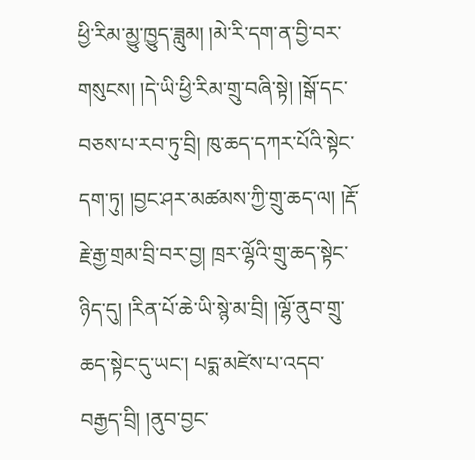ཕྱི་རིམ་མྱུ་ཁྱུད་ཟླུམ། །མེ་རི་དག་ན་བྱི་བར་གསུངས། །དེ་ཡི་ཕྱི་རིམ་གྲུ་བཞི་སྟེ། །སྒོ་དང་བཅས་པ་རབ་ཏུ་བྲི། ཁུ་ཆད་དཀར་པོའི་སྟེང་དག་ཏུ། །བྱང་ཤར་མཚམས་ཀྱི་གྲུ་ཆད་ལ། །རྡོ་རྗེ་རྒྱ་གྲམ་བྲི་བར་བྱ། ཁྲར་ལྷོའི་གྲུ་ཆད་སྟེང་ཉིད་དུ། །རིན་པོ་ཆེ་ཡི་སྙེ་མ་བྲི། །ལྷོ་ནུབ་གྲུ་ཆད་སྟེང་དུ་ཡང་། པདྨ་མཛེས་པ་འདབ་བརྒྱད་བྲི། །ནུབ་བྱང་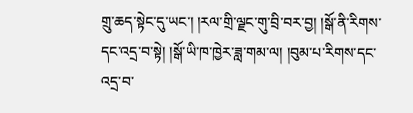གྲུ་ཆད་སྟེང་དུ་ཡང་། །རལ་གྲི་ལྗང་གུ་བྲི་བར་བྱ། །སྒོ་ནི་རིགས་དང་འདྲ་བ་སྟེ། །སྒོ་ཡི་ཁ་ཁྱེར་ཟླ་གམ་ལ། །བུམ་པ་རིགས་དང་འདྲ་བ་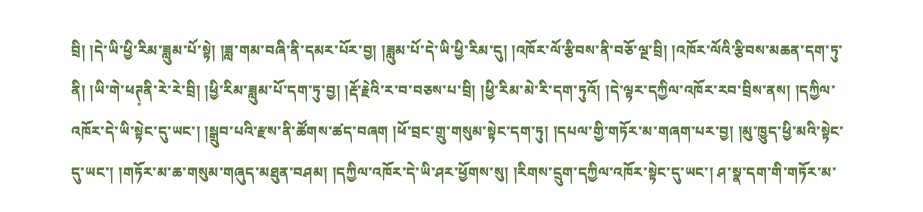བྲི། །དེ་ཡི་ཕྱི་རིམ་ཟླུམ་པོ་སྟེ། །ཟླ་གམ་བཞི་ནི་དམར་པོར་བྱ། །ཟླུམ་པོ་དེ་ཡི་ཕྱི་རིམ་དུ། །འཁོར་ལོ་རྩིབས་ནི་བཅོ་ལྔ་བྲི། །འཁོར་ལོའི་རྩིབས་མཆན་དག་ཏུ་ནི། །ཡི་གེ་ཕཊ༷ནི་རེ་རེ་བྲི། །ཕྱི་རིམ་ཟླུམ་པོ་དག་ཏུ་བྱ། །རྡོ་རྗེའི་ར་བ་བཅས་པ་བྲི། །ཕྱི་རིམ་མེ་རི་དག་ཏུའོ། །དེ་ལྟར་དཀྱིལ་འཁོར་རབ་བྲིས་ནས། །དཀྱིལ་འཁོར་དེ་ཡི་སྟེང་དུ་ཡང་། །སྒྲུབ་པའི་རྫས་ནི་ཚོགས་ཚད་བཞག །ཕོ་བྲང་གྲུ་གསུམ་སྟེང་དག་ཏུ། །དཔལ་གྱི་གཏོར་མ་གཞག་པར་བྱ། །མུ་ཁྱུད་ཕྱི་མའི་སྟེང་དུ་ཡང་། །གཏོར་མ་ཆ་གསུམ་གཞུད་མཐུན་བཤམ། །དཀྱིལ་འཁོར་དེ་ཡི་ཤར་ཕྱོགས་སུ། །རིགས་དྲུག་དཀྱིལ་འཁོར་སྟེང་དུ་ཡང་། ཤ་སྣ་དག་གི་གཏོར་མ་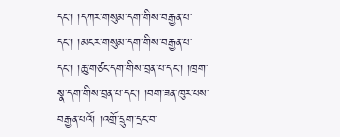དང་། །དཀར་གསུམ་དག་གིས་བརྒྱན་པ་དང་། །མངར་གསུམ་དག་གིས་བརྒྱན་པ་དང་། །ཆུ་གཙང་དག་གིས་བྲན་པ་དང་། །ཁྲག་སྣ་དག་གིས་བྲན་པ་དང་། །བག་ཟན་ཁུར་པས་བརྒྱན་པའོ། །འགྲོ་དྲུག་དྲང་བ་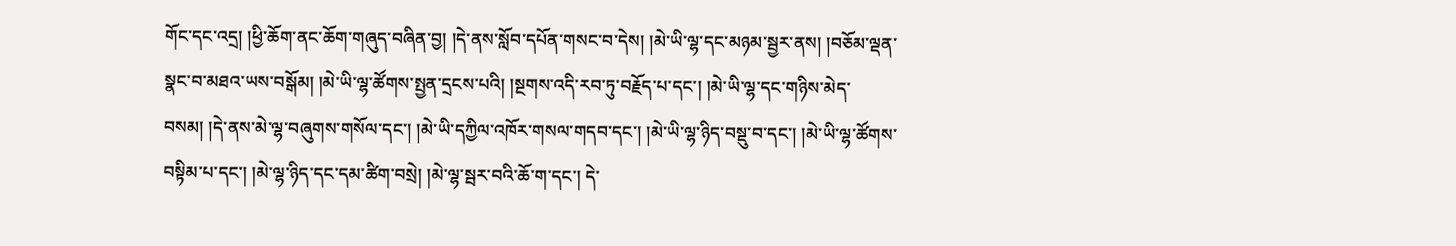གོང་དང་འདྲ། །ཕྱི་ཆོག་ནང་ཆོག་གཞུད་བཞིན་བྱ། །དེ་ནས་སློབ་དཔོན་གསང་བ་དེས། །མེ་ཡི་ལྷ་དང་མཉམ་སྦྱར་ནས། །བཅོམ་ལྡན་སྣང་བ་མཐའ་ཡས་བསྒོམ། །མེ་ཡི་ལྷ་ཚོགས་སྤྱན་དྲངས་པའི། །སྔགས་འདི་རབ་ཏུ་བརྗོད་པ་དང་། །མེ་ཡི་ལྷ་དང་གཉིས་མེད་བསམ། །དེ་ནས་མེ་ལྷ་བཞུགས་གསོལ་དང་། །མེ་ཡི་དཀྱིལ་འཁོར་གསལ་གདབ་དང་། །མེ་ཡི་ལྷ་ཉིད་བསྡུ་བ་དང་། །མེ་ཡི་ལྷ་ཚོགས་བསྟིམ་པ་དང་། །མེ་ལྷ་ཉིད་དང་དམ་ཚིག་བསྲེ། །མེ་ལྷ་སྦར་བའི་ཆོ་ག་དང་། དེ་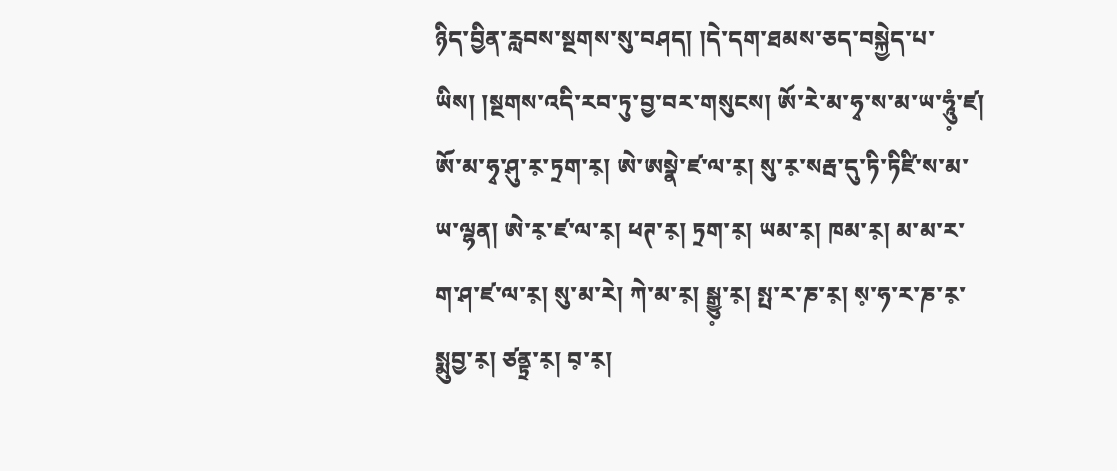ཉིད་བྱིན་རླབས་སྔགས་སུ་བཤད། །དེ་དག་ཐམས་ཅད་བསྐྱེད་པ་ཡིས། །སྔགས་འདི་རབ་ཏུ་བྱ་བར་གསུངས། ཨོ་རེ་མ་ཧྭ་ས་མ་ཡ་ཧཱུཾ༷་ཛ། ཨོ་མ་ཧྭ་ཤུ་ར༷་ཏྲག་ར༷། ཨེ་ཨསྣེ་ཛ་ལ་ར༷། སུ་ར༷་སརྦ་དུ་ཏི་ཏིཛི་ས་མ་ཡ་ལྷན། ཨེ་ར༷་ཛ་ལ་ར༷། ཕཊ་ར༷། ཏྲག་ར༷། ཡམ་ར༷། ཁམ་ར༷། མ་མ་ར་ག་ཤ་ཛ་ལ་ར༷། སུ་མ་རེ། ཀེ་མ་ར༷། སྒྱུ༷་ར༷། སྤ་ར་ཎ་ར༷། ས༷་ཧ་ར་ཎ་ར༷་སྨུབྱ་ར༷། ཙནྟྲ་ར༷། བ༷་ར༷།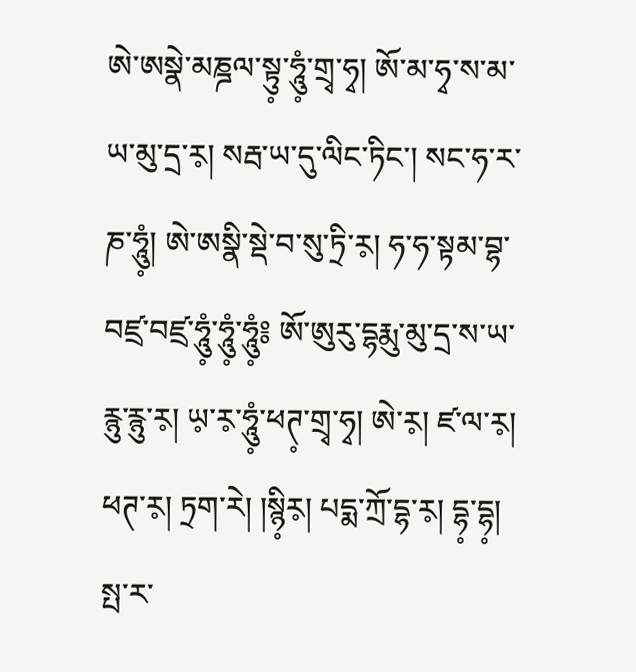ཨེ་ཨསྣེ་མཎྜལ་སྟུ༷་ཧཱུཾ༷་གྲྭ་ཧྭ། ཨོ་མ་ཧྭ་ས་མ་ཡ་མུ་དྲ་ར༷། སརྦ་ཡ་དུ་ལིང་ཏིང་། སང་ཧ་ར་ཎ་ཧཱུཾ༷། ཨེ་ཨསྣི་སྡེ་བ་སུ་ཏྲི་ར༷། ཧ་ཧ་སྟམ་བྷ་བཛྲ་བཛྲ་ཧཱུཾ༷་ཧཱུཾ༷་ཧཱུཾ༷༔ ཨོ་ཨུརུ་དྷརྨུ་མུ་དྲ་ས་ཡ་རྙུ་རྙུ་ར༷། ཡ༷་ར༷་ཧཱུཾ༷་ཕཊ༷་གྲྭ་ཧྭ། ཨེ་ར༷། ཛ་ལ་ར༷། ཕཊ་ར༷། ཏྲག་རེ། །སྙི༷ར༷། པདྨ་ཀྲོ་དྷ་ར༷། དྷ༷་དྷ༷། སྤ་ར་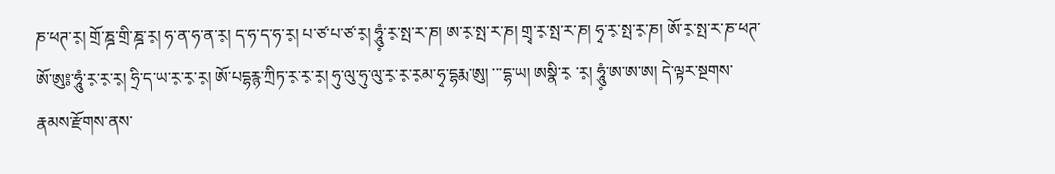ཎ་ཕཊ་ར༷། གྲོ་ཎྜ་གྲི་ཎྜ་ར༷། ཧ་ན་ཧ་ན་ར༷། ད་ཧ་ད་ཧ་ར༷། པ་ཙ་པ་ཙ་ར༷། ཧཱུཾ༷་ར༷་སྤ་ར་ཎ། ཨ་ར༷་སྤ་ར་ཎ། གྲྭ་ར༷་སྤ་ར་ཎ། ཧྭ་ར༷་སྤ་ར༷་ཎ། ཨོ་ར༷་སྤ་ར་ཎ་ཕཊ་ ཨོ་ཨུ༔་ཧཱུཾ་ར༷་ར༷་ར༷། ཧྲི་ད་ཡ་ར༷་ར༷་ར༷། ཨོ་པདྷརྙ་ཀྲིཏ་ར༷་ར༷་ར༷། ཧུ་ལུ་ཧུ་ལུ་ར༷་ར༷་ར༷མ་ཧྭ་དྷརྨ་ཨུ། ་་་དྷ་ཡ། ཨསྣི་ར༷ ་ར༷། ཧཱུཾ༷་ཨ་ཨ་ཨ། དེ་ལྟར་སྔགས་རྣམས་རྫོགས་ནས་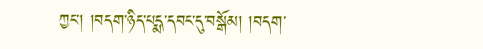ཀྱང་། །བདག་ཉིད་པདྨ་དབང་དུ་བསྒོམ། །བདག་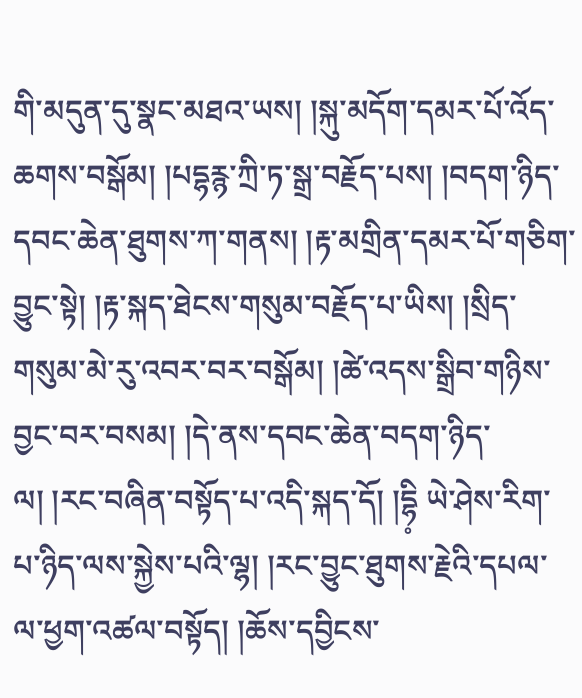གི་མདུན་དུ་སྣང་མཐའ་ཡས། །སྐུ་མདོག་དམར་པོ་འོད་ཆགས་བསྒོམ། །པདྷརྙ་ཀྲི་ཏ་སྒྲ་བརྗོད་པས། །བདག་ཉིད་དབང་ཆེན་ཐུགས་ཀ་གནས། །རྟ་མགྲིན་དམར་པོ་གཅིག་བྱུང་སྟེ། །རྟ་སྐད་ཐེངས་གསུམ་བརྗོད་པ་ཡིས། །སྲིད་གསུམ་མེ་རུ་འབར་བར་བསྒོམ། །ཚེ་འདས་སྒྲིབ་གཉིས་བྱང་བར་བསམ། །དེ་ནས་དབང་ཆེན་བདག་ཉིད་ལ། །རང་བཞིན་བསྟོད་པ་འདི་སྐད་དོ། །དྷི༷ ཡེ་ཤེས་རིག་པ་ཉིད་ལས་སྐྱེས་པའི་ལྷ། །རང་བྱུང་ཐུགས་རྗེའི་དཔལ་ལ་ཕྱག་འཚལ་བསྟོད། །ཆོས་དབྱིངས་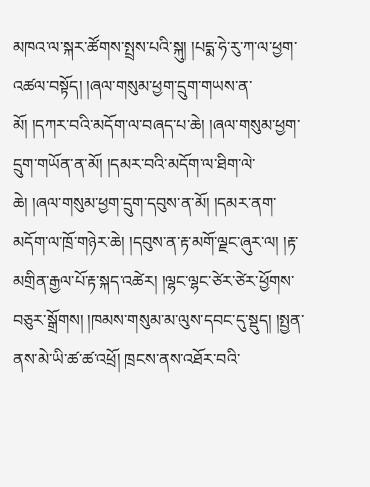མཁའ་ལ་སྐར་ཚོགས་སྤྲས་པའི་སྐུ། །པདྨ་ཧེ་རུ་ཀ་ལ་ཕྱག་འཚལ་བསྟོད། །ཞལ་གསུམ་ཕྱག་དྲུག་གཡས་ན་མོ། །དཀར་བའི་མདོག་ལ་བཞད་པ་ཆེ། །ཞལ་གསུམ་ཕྱག་དྲུག་གཡོན་ན་མོ། །དམར་བའི་མདོག་ལ་ཐིག་ལེ་ཆེ། །ཞལ་གསུམ་ཕྱག་དྲུག་དབུས་ན་མོ། །དམར་ནག་མདོག་ལ་ཁྲོ་གཉེར་ཆེ། །དབུས་ན་རྟ་མགོ་ལྗང་ཞུར་ལ། །རྟ་མགྲིན་རྒྱལ་པོ་རྟ་སྐད་འཚེར། །ལྷང་ལྷང་ཙེར་ཙེར་ཕྱོགས་བཅུར་སྒྲོགས། །ཁམས་གསུམ་མ་ལུས་དབང་དུ་སྡུད། །སྤྱན་ནས་མེ་ཡི་ཚ་ཚ་འཕྲོ། ཁྲངས་ནས་འཐོར་བའི་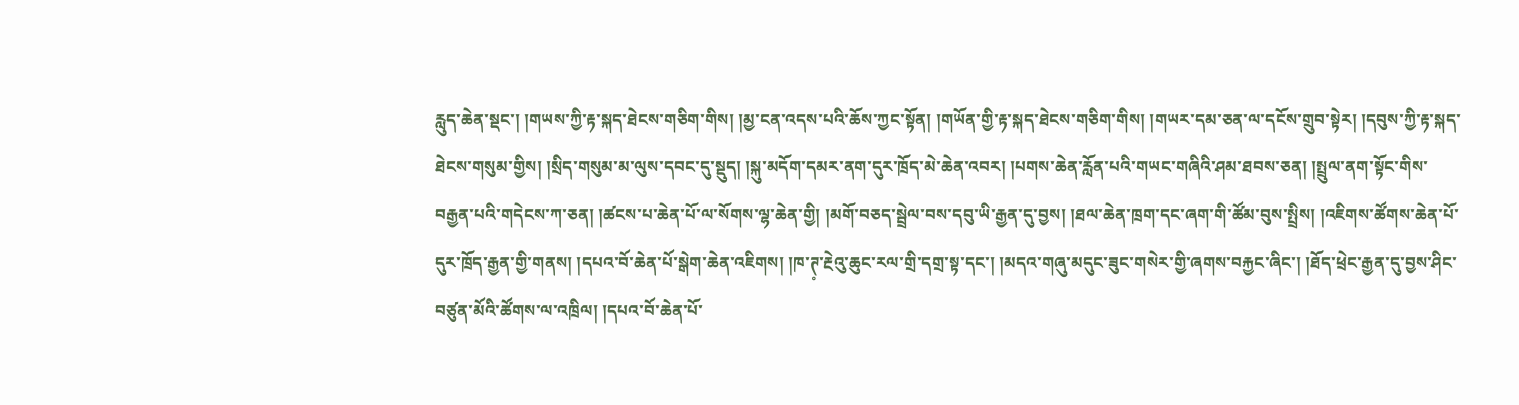རླུད་ཆེན་སྡང་། །གཡས་ཀྱི་རྟ་སྐད་ཐེངས་གཅིག་གིས། །མྱ་ངན་འདས་པའི་ཆོས་ཀྱང་སྟོན། །གཡོན་གྱི་རྟ་སྐད་ཐེངས་གཅིག་གིས། །གཡར་དམ་ཅན་ལ་དངོས་གྲུབ་སྟེར། །དབུས་ཀྱི་རྟ་སྐད་ཐེངས་གསུམ་གྱིས། །སྲིད་གསུམ་མ་ལུས་དབང་དུ་སྡུད། །སྐུ་མདོག་དམར་ནག་དུར་ཁྲོད་མེ་ཆེན་འབར། །པགས་ཆེན་རློན་པའི་གཡང་གཞིའི་ཤམ་ཐབས་ཅན། །སྤྲུལ་ནག་སྟོང་གིས་བརྒྱན་པའི་གདེངས་ཀ་ཅན། །ཚངས་པ་ཆེན་པོ་ལ་སོགས་ལྷ་ཆེན་གྱི། །མགོ་བཅད་སྦྲེལ་བས་དབུ་ཡི་རྒྱན་དུ་བྱས། །ཐལ་ཆེན་ཁྲག་དང་ཞག་གི་ཚོམ་བུས་སྤྲིས། །འཇིགས་ཚོགས་ཆེན་པོ་དུར་ཁྲོད་རྒྱན་གྱི་གནས། །དཔའ་བོ་ཆེན་པོ་སྒེག་ཆེན་འཇིགས། །ཁ་ཊ༷་རྔེའུ་ཆུང་རལ་གྲི་དགྲ་སྟ་དང་། །མདའ་གཞུ་མདུང་ཟུང་གསེར་གྱི་ཞགས་བརྐྱང་ཞིང་། །ཐོད་ཕྲེང་རྒྱན་དུ་བྱས་ཤིང་བཙུན་མོའི་ཚོགས་ལ་འཁྲིལ། །དཔའ་བོ་ཆེན་པོ་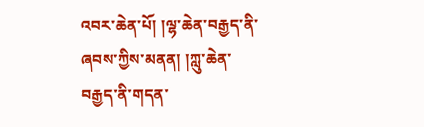འབར་ཆེན་པོ། །ལྷ་ཆེན་བརྒྱད་ནི་ཞབས་ཀྱིས་མནན། །ཀླུ་ཆེན་བརྒྱད་ནི་གདན་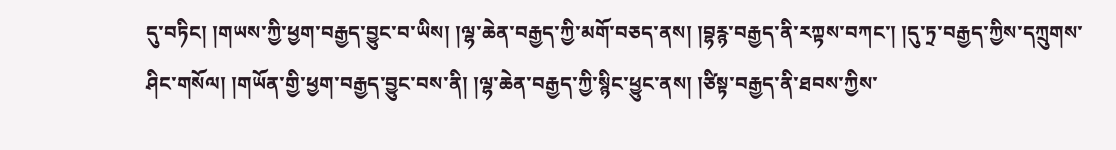དུ་བཏིང། །གཡས་ཀྱི་ཕྱག་བརྒྱད་བྱུང་བ་ཡིས། །ལྷ་ཆེན་བརྒྱད་ཀྱི་མགོ་བཅད་ནས། །བྷརྙ་བརྒྱད་ནི་རཀྟས་བཀང་། །དུ་ཏྲ་བརྒྱད་ཀྱིས་དཀྲུགས་ཤིང་གསོལ། །གཡོན་གྱི་ཕྱག་བརྒྱད་བྱུང་བས་ནི། །ལྷ་ཆེན་བརྒྱད་ཀྱི་སྙིང་ཕྱུང་ནས། །ཙིསྟ་བརྒྱད་ནི་ཐབས་ཀྱིས་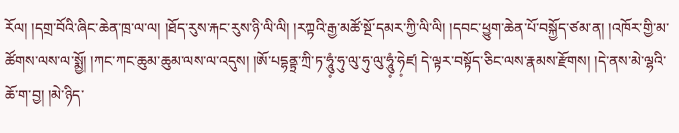རོལ། །དགྲ་བོའི་ཞིང་ཆེན་ཁྲ་ལ་ལ། །ཐོད་རུས་རྐང་རུས་ཉི་ལི་ལི། །རཀྟའི་རྒྱ་མཚོ་སྔོ་དམར་ཀྱི་ལི་ལི། །དབང་ཕྱུག་ཆེན་པོ་བསྐྱོད་ཙམ་ན། །འཁོར་གྱི་མ་ཚོགས་ལས་ལ་སྨྱོ། །ཀང་ཀང་ཆུམ་ཆུམ་ལས་ལ་འདུས། །ཨོ་པདྷནྟྲ་ཀྲི་ཏ་ཧཱུཾ༷་ཧུ་ལུ་ཧུ་ལུ་ཧཱུཾ༷་ཧེ༷ཛ། དེ་ལྟར་བསྟོད་ཅིང་ལས་རྣམས་རྫོགས། །དེ་ནས་མེ་ལྷའི་ཆོ་ག་བྱ། །མེ་ཉིད་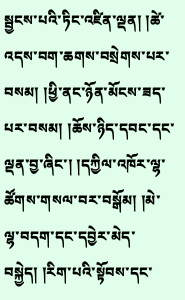སྦྱངས་པའི་ཏིང་འཛིན་ལྡན། །ཚེ་འདས་བག་ཆགས་བསྲེགས་པར་བསམ། །ཕྱི་ནང་ཉོན་མོངས་ཟད་པར་བསམ། །ཆོས་ཉིད་དབང་དང་ལྡན་བྱ་ཞིང་། །དཀྱིལ་འཁོར་ལྷ་ཚོགས་གསལ་བར་བསྒོམ། །མེ་ལྷ་བདག་དང་དབྱེར་མེད་བསྐྱེད། །རིག་པའི་སྟོབས་དང་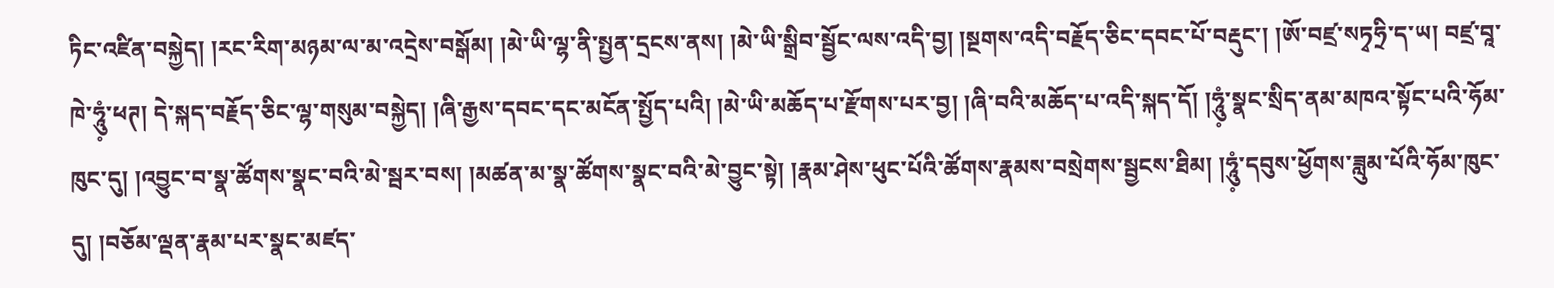ཏིང་འཛིན་བསྐྱེད། །རང་རིག་མཉམ་ལ་མ་འདྲེས་བསྒོམ། །མེ་ཡི་ལྷ་ནི་སྤྱན་དྲངས་ནས། །མེ་ཡི་སྒྲིབ་སྦྱོང་ལས་འདི་བྱ། །སྔགས་འདི་བརྗོད་ཅིང་དབང་པོ་བརྡུང་། །ཨོ་བཛྲ་སཏྭཧྲི་ད་ཡ། བཛྲ་བཱ་ཁེ་ཧཱུཾ༷་ཕཊ། དེ་སྐད་བརྗོད་ཅིང་ལྷ་གསུམ་བསྐྱེད། །ཞི་རྒྱས་དབང་དང་མངོན་སྤྱོད་པའི། །མེ་ཡི་མཆོད་པ་རྫོགས་པར་བྱ། །ཞི་བའི་མཆོད་པ་འདི་སྐད་དོ། །ཧཱུཾ༷་སྣང་སྲིད་ནམ་མཁའ་སྟོང་པའི་ཧོམ་ཁུང་དུ། །འབྱུང་བ་སྣ་ཚོགས་སྣང་བའི་མེ་སྦར་བས། །མཚན་མ་སྣ་ཚོགས་སྣང་བའི་མེ་བྱུང་སྟེ། །རྣམ་ཤེས་ཕུང་པོའི་ཚོགས་རྣམས་བསྲེགས་སྦྱངས་ཐིམ། །ཧཱུཾ༷་དབུས་ཕྱོགས་ཟླུམ་པོའི་ཧོམ་ཁུང་དུ། །བཅོམ་ལྡན་རྣམ་པར་སྣང་མཛད་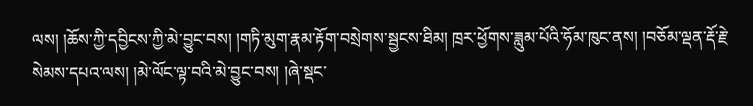ལས། །ཆོས་ཀྱི་དབྱིངས་ཀྱི་མེ་བྱུང་བས། །གཏི་མུག་རྣམ་རྟོག་བསྲེགས་སྦྱངས་ཐིམ། ཁྲར་ཕྱོགས་ཟླུམ་པོའི་ཧོམ་ཁུང་ནས། །བཅོམ་ལྡན་རྡོ་རྗེ་སེམས་དཔའ་ལས། །མེ་ལོང་ལྟ་བའི་མེ་བྱུང་བས། །ཞེ་སྡང་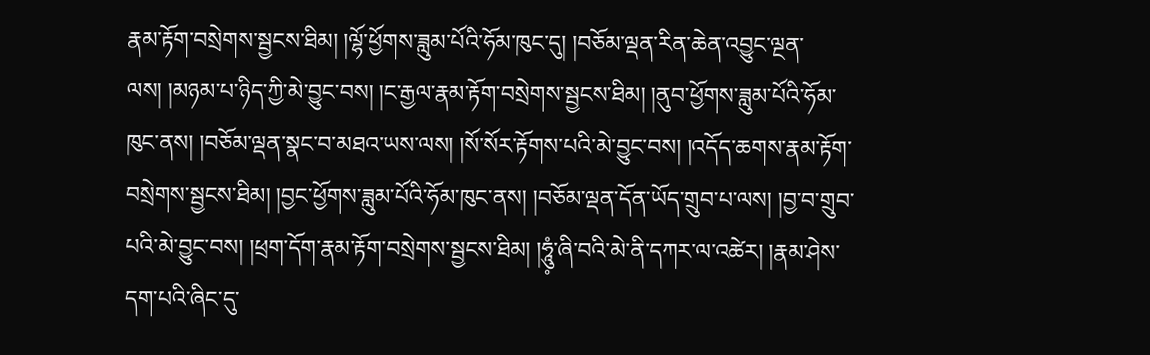རྣམ་རྟོག་བསྲེགས་སྦྱངས་ཐིམ། །ལྷོ་ཕྱོགས་ཟླུམ་པོའི་ཧོམ་ཁུང་དུ། །བཅོམ་ལྡན་རིན་ཆེན་འབྱུང་ལྔན་ལས། །མཉམ་པ་ཉིད་ཀྱི་མེ་བྱུང་བས། །ང་རྒྱལ་རྣམ་རྟོག་བསྲེགས་སྦྱངས་ཐིམ། །ནུབ་ཕྱོགས་ཟླུམ་པོའི་ཧོམ་ཁུང་ནས། །བཅོམ་ལྡན་སྣང་བ་མཐའ་ཡས་ལས། །སོ་སོར་རྟོགས་པའི་མེ་བྱུང་བས། །འདོད་ཆགས་རྣམ་རྟོག་བསྲེགས་སྦྱངས་ཐིམ། །བྱང་ཕྱོགས་ཟླུམ་པོའི་ཧོམ་ཁུང་ནས། །བཅོམ་ལྡན་དོན་ཡོད་གྲུབ་པ་ལས། །བྱ་བ་གྲུབ་པའི་མེ་བྱུང་བས། །ཕྲག་དོག་རྣམ་རྟོག་བསྲེགས་སྦྱངས་ཐིམ། །ཧཱུཾ༷་ཞི་བའི་མེ་ནི་དཀར་ལ་འཚེར། །རྣམ་ཤེས་དག་པའི་ཞིང་དུ་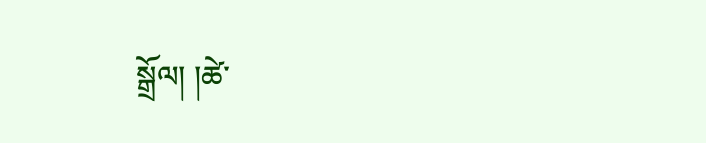སྒྲོལ། །ཚེ་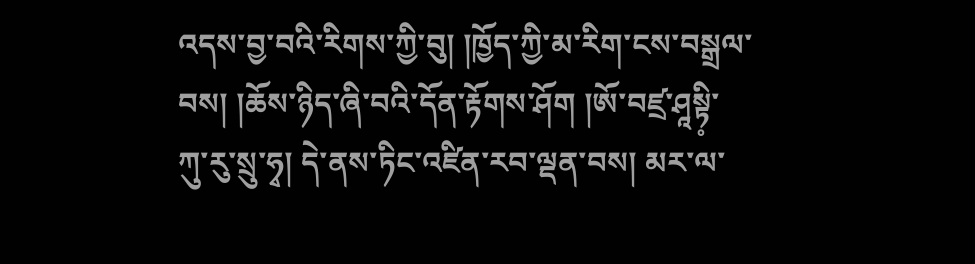འདས་བྱ་བའི་རིགས་ཀྱི་བུ། །ཁྱོད་ཀྱི་མ་རིག་ངས་བསྒྲལ་བས། །ཆོས་ཉིད་ཞི་བའི་དོན་རྟོགས་ཤོག །ཨོ་བཛྲ་ཤཱསྟི༷་ཀུ་རུ་སྲུ་ཧྭ། དེ་ནས་ཏིང་འཛིན་རབ་ལྡན་བས། མར་ལ་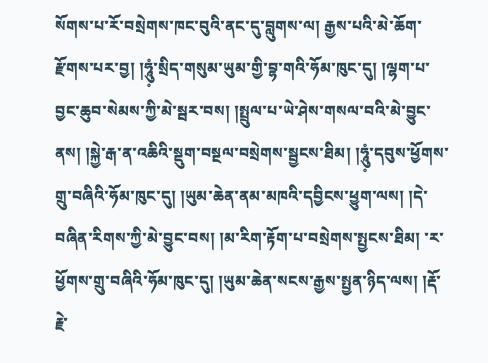སོགས་པ་རོ་བསྲེགས་ཁང་བུའི་ནང་དུ་བླུགས་ལ། རྒྱས་པའི་མེ་ཆོག་རྫོགས་པར་བྱ། །ཧཱུཾ༷་སྲིད་གསུམ་ཡུམ་གྱི་བྷ་གའི་ཧོམ་ཁུང་དུ། །ལྷག་པ་བྱང་ཆུབ་སེམས་ཀྱི་མེ་སྦར་བས། །སྤྲུལ་པ་ཡེ་ཤེས་གསལ་བའི་མེ་བྱུང་ནས། །སྐྱེ་རྒ་ན་འཆིའི་སྡུག་བསྔལ་བསྲེགས་སྦྱངས་ཐིམ། །ཧཱུཾ༷་དབུས་ཕྱོགས་གྲུ་བཞིའི་ཧོམ་ཁུང་དུ། །ཡུམ་ཆེན་ནམ་མཁའི་དབྱིངས་ཕྱུག་ལས། །དེ་བཞིན་རིགས་ཀྱི་མེ་བྱུང་བས། །མ་རིག་རྟོག་པ་བསྲེགས་སྤྱངས་ཐིམ། ་ར་ཕྱོགས་གྲུ་བཞིའི་ཧོམ་ཁུང་དུ། །ཡུམ་ཆེན་སངས་རྒྱས་སྤྱན་ཉིད་ལས། །རྡོ་རྗེ་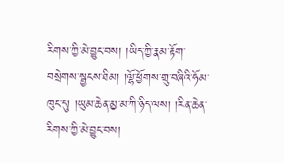རིགས་ཀྱི་མེ་བྱུང་བས། །ཡིད་ཀྱི་རྣམ་རྟོག་བསྲེགས་སྦྱངས་ཐིམ། །ལྷོ་ཕྱོགས་གྲུ་བཞིའི་ཧོམ་ཁུང་དུ། །ཡུམ་ཆེན་མྱ་མ་ཀི་ཉིད་ལས། །རིན་ཆེན་རིགས་ཀྱི་མེ་བྱུང་བས།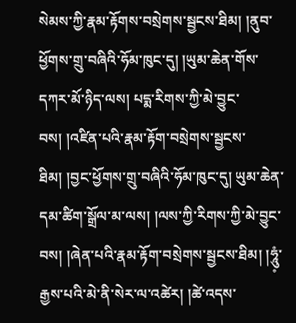སེམས་ཀྱི་རྣམ་རྟོགས་བསྲེགས་སྦྱངས་ཐིམ། །ནུབ་ཕྱོགས་གྲུ་བཞིའི་ཧོམ་ཁུང་དུ། །ཡུམ་ཆེན་གོས་དཀར་མོ་ཉིད་ལས། པདྨ་རིགས་ཀྱི་མེ་བྱུང་བས། །འཛིན་པའི་རྣམ་རྟོག་བསྲེགས་སྦྱངས་ཐིམ། །བྱང་ཕྱོགས་གྲུ་བཞིའི་ཧོམ་ཁུང་དུ། ཡུམ་ཆེན་དམ་ཚིག་སྒྲོལ་མ་ལས། །ལས་ཀྱི་རིགས་ཀྱི་མེ་བྱུང་བས། །ཞེན་པའི་རྣམ་རྟོག་བསྲེགས་སྦྱངས་ཐིམ། །ཧཱུཾ༷་རྒྱས་པའི་མེ་ནི་སེར་ལ་འཚེར། །ཚེ་འདས་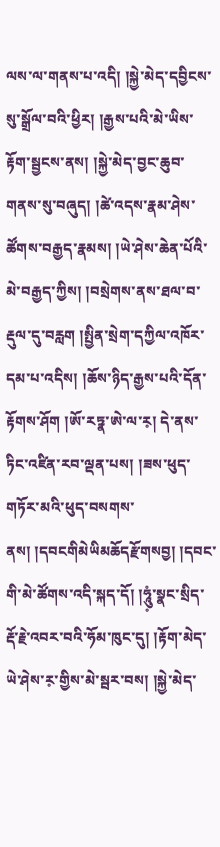ལས་ལ་གནས་པ་འདི། །སྐྱེ་མེད་དབྱིངས་སུ་སྒྲོལ་བའི་ཕྱིར། །རྒྱས་པའི་མེ་ཡིས་རྟོག་སྦྱངས་ནས། །སྐྱེ་མེད་བྱང་ཆུབ་གནས་སུ་བཞུད། །ཚེ་འདས་རྣམ་ཤེས་ཚོགས་བརྒྱད་རྣམས། །ཡེ་ཤེས་ཆེན་པོའི་མེ་བརྒྱད་ཀྱིས། །བསྲེགས་ནས་ཐལ་བ་རྡུལ་དུ་བརླག །སྤྱིན་སྲེག་དཀྱིལ་འཁོར་དམ་པ་འདིས། །ཆོས་ཉིད་རྒྱས་པའི་དོན་རྟོགས་ཤོག །ཨོ་རཏྣ་ཨེ་ལ་ར༷། དེ་ནས་ཏིང་འཛིན་རབ་ལྡན་པས། །ཟས་ཕུད་གཏོར་མའི་ཕུད་བསགས་ནས། །དབངགིམེཡིམཆོདརྫོགསབྱ། །དབང་གི་མེ་ཚོགས་འདི་སྐད་དོ། །ཧཱུཾ༷་སྣང་སྲིད་རྡོ་རྗེ་འབར་བའི་ཧོམ་ཁུང་དུ། །རྟོག་མེད་ཡེ་ཤེས་ར༷་གྱིས་མེ་སྦར་བས། །སྐྱེ་མེད་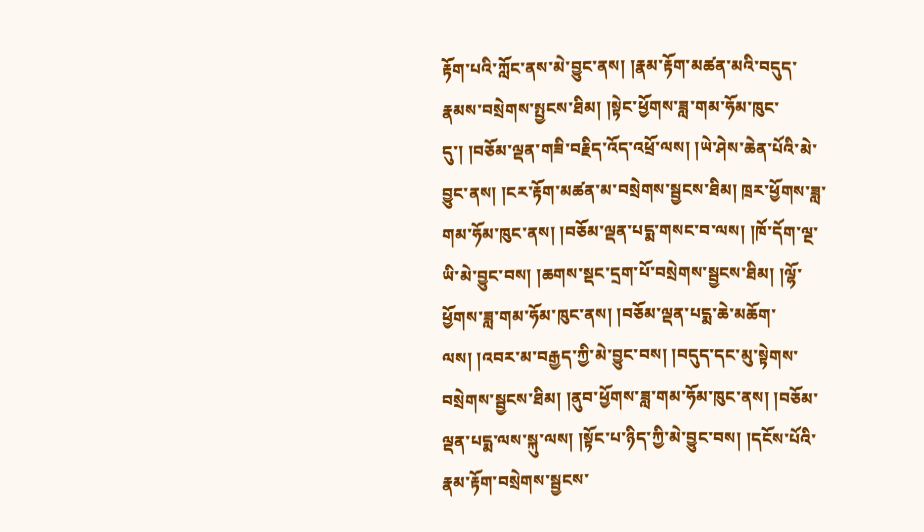རྟོག་པའི་ཀློང་ནས་མེ་བྱུང་ནས། །རྣམ་རྟོག་མཚན་མའི་བདུད་རྣམས་བསྲེགས་སྤྱངས་ཐིམ། །སྟེང་ཕྱོགས་ཟླ་གམ་ཧོམ་ཁུང་དུ་། །བཅོམ་ལྡན་གཟི་བརྗིད་འོད་འཕྲོ་ལས། །ཡེ་ཤེས་ཆེན་པོའི་མེ་བྱུང་ནས། །ངར་རྟོག་མཚན་མ་བསྲེགས་སྦྱངས་ཐིམ། ཁྲར་ཕྱོགས་ཟླ་གམ་ཧོམ་ཁུང་ནས། །བཅོམ་ལྡན་པདྨ་གསང་བ་ལས། །ཁོ་དོག་ལྔ་ཡི་མེ་བྱུང་བས། །ཆགས་སྡང་དྲག་པོ་བསྲེགས་སྦྱངས་ཐིམ། །ལྷོ་ཕྱོགས་ཟླ་གམ་ཧོམ་ཁུང་ནས། །བཅོམ་ལྡན་པདྨ་ཆེ་མཆོག་ལས། །འབར་མ་བརྒྱད་ཀྱི་མེ་བྱུང་བས། །བདུད་དང་མུ་སྟེགས་བསྲེགས་སྦྱངས་ཐིམ། །ནུབ་ཕྱོགས་ཟླ་གམ་ཧོམ་ཁུང་ནས། །བཅོམ་ལྡན་པདྨ་ལས་སྐུ་ལས། །སྟོང་པ་ཉིད་ཀྱི་མེ་བྱུང་བས། །དངོས་པོའི་རྣམ་རྟོག་བསྲེགས་སྦྱངས་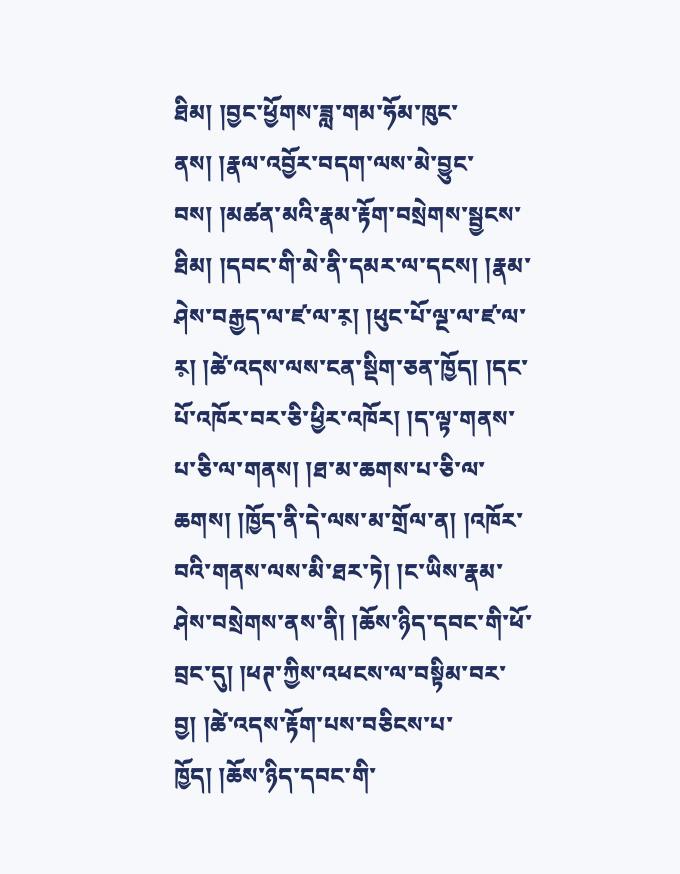ཐིམ། །བྱང་ཕྱོགས་ཟླ་གམ་ཧོམ་ཁུང་ནས། །རྣལ་འབྱོར་བདག་ལས་མེ་བྱུང་བས། །མཚན་མའི་རྣམ་རྟོག་བསྲེགས་སྦྱངས་ཐིམ། །དབང་གི་མེ་ནི་དམར་ལ་དངས། །རྣམ་ཤེས་བརྒྱད་ལ་ཛ་ལ་ར༷། །ཕུང་པོ་ལྔ་ལ་ཛ་ལ་ར༷། །ཚེ་འདས་ལས་ངན་སྡིག་ཅན་ཁྱོད། །དང་པོ་འཁོར་བར་ཅི་ཕྱིར་འཁོར། །ད་ལྟ་གནས་པ་ཅི་ལ་གནས། །ཐ་མ་ཆགས་པ་ཅི་ལ་ཆགས། །ཁྱོད་ནི་དེ་ལས་མ་གྲོལ་ན། །འཁོར་བའི་གནས་ལས་མི་ཐར་ཏེ། །ང་ཡིས་རྣམ་ཤེས་བསྲེགས་ནས་ནི། །ཆོས་ཉིད་དབང་གི་ཕོ་བྲང་དུ། །ཕཊ་ཀྱིས་འཕངས་ལ་བསྟིམ་བར་བྱ། །ཚེ་འདས་རྟོག་པས་བཅིངས་པ་ཁྱོད། །ཆོས་ཉིད་དབང་གི་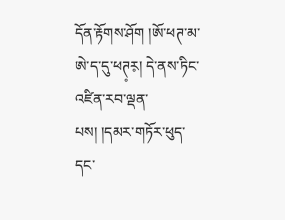དོན་རྟོགས་ཤོག །ཨོ་ཕཊ་མ་ཨེ་ད་དུ་ཕཊ༷ར༷། དེ་ནས་ཏིང་འཛིན་རབ་ལྡན་པས། །དམར་གཏོར་ཕུད་དང་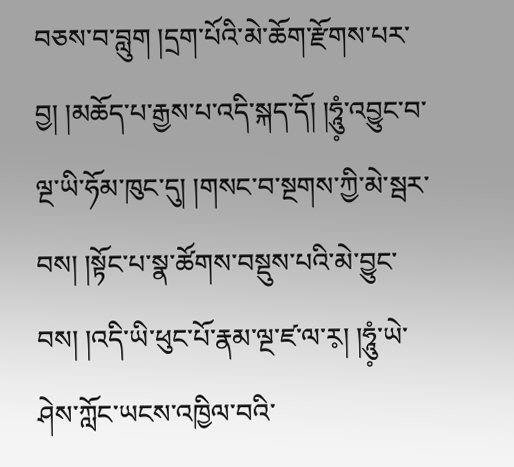བཅས་བ་བླུག །དྲག་པོའི་མེ་ཆོག་རྫོགས་པར་བྱ། །མཆོད་པ་རྒྱས་པ་འདི་སྐད་དོ། །ཧཱུཾ༷་འབྱུང་བ་ལྔ་ཡི་ཧོམ་ཁུང་དུ། །གསང་བ་སྔགས་ཀྱི་མེ་སྦར་བས། །སྟོང་པ་སྣ་ཚོགས་བསྡུས་པའི་མེ་བྱུང་བས། །འདི་ཡི་ཕུང་པོ་རྣམ་ལྔ་ཛ་ལ་ར༷། །ཧཱུཾ༷་ཡེ་ཤེས་ཀློང་ཡངས་འཁྱིལ་བའི་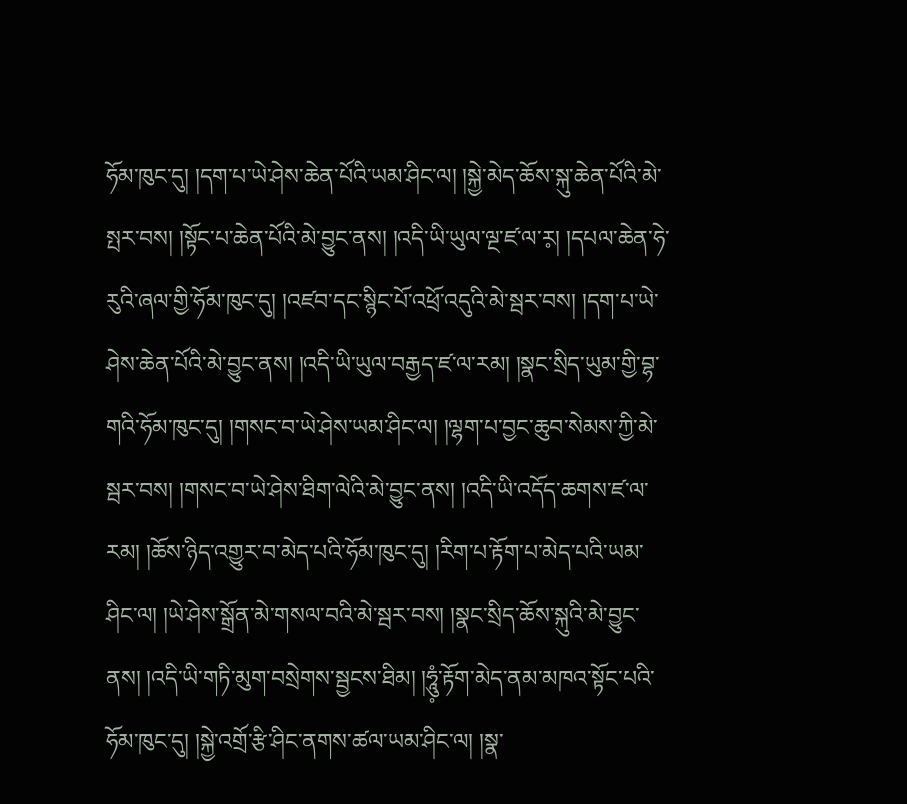ཧོམ་ཁུང་དུ། །དག་པ་ཡེ་ཤེས་ཆེན་པོའི་ཡམ་ཤིང་ལ། །སྐྱེ་མེད་ཆོས་སྐུ་ཆེན་པོའི་མེ་སྤར་བས། །སྟོང་པ་ཆེན་པོའི་མེ་བྱུང་ནས། །འདི་ཡི་ཡུལ་ལྔ་ཛ་ལ་ར༷། །དཔལ་ཆེན་ཧེ་རུའི་ཞལ་གྱི་ཧོམ་ཁུང་དུ། །འཛབ་དང་སྙིང་པོ་འཕྲོ་འདུའི་མེ་སྦར་བས། །དག་པ་ཡེ་ཤེས་ཆེན་པོའི་མེ་བྱུང་ནས། །འདི་ཡི་ཡུལ་བརྒྱད་ཛ་ལ་རམ། །སྣང་སྲིད་ཡུམ་གྱི་བྷ་གའི་ཧོམ་ཁུང་དུ། །གསང་བ་ཡེ་ཤེས་ཡམ་ཤིང་ལ། །ལྷག་པ་བྱང་ཆུབ་སེམས་ཀྱི་མེ་སྦར་བས། །གསང་བ་ཡེ་ཤེས་ཐིག་ལེའི་མེ་བྱུང་ནས། །འདི་ཡི་འདོད་ཆགས་ཛ་ལ་རམ། །ཆོས་ཉིད་འགྱུར་བ་མེད་པའི་ཧོམ་ཁུང་དུ། །རིག་པ་རྟོག་པ་མེད་པའི་ཡམ་ཤིང་ལ། །ཡེ་ཤེས་སྒྲོན་མེ་གསལ་བའི་མེ་སྦར་བས། །སྣང་སྲིད་ཆོས་སྐུའི་མེ་བྱུང་ནས། །འདི་ཡི་གཏི་མུག་བསྲེགས་སྦྱངས་ཐིམ། །ཧཱུཾ༷་རྟོག་མེད་ནམ་མཁའ་སྟོང་པའི་ཧོམ་ཁུང་དུ། །སྐྱེ་འགྲོ་རྩི་ཤིང་ནགས་ཚལ་ཡམ་ཤིང་ལ། །སྣ་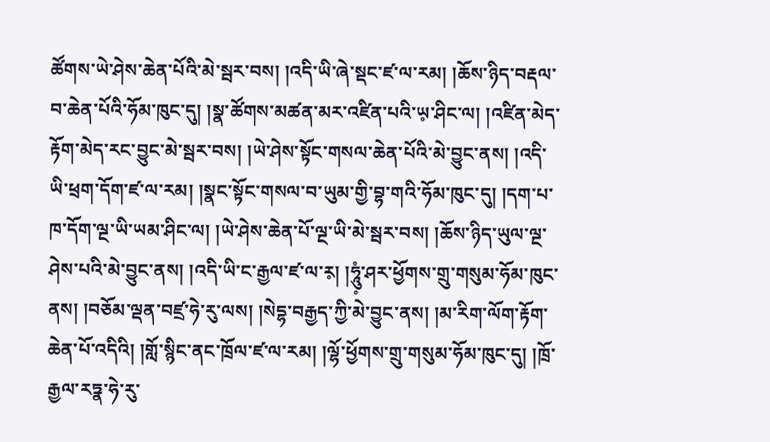ཚོགས་ཡེ་ཤེས་ཆེན་པོའི་མེ་སྦར་བས། །འདི་ཡི་ཞེ་སྡང་ཛ་ལ་རམ། །ཆོས་ཉིད་བརྡལ་བ་ཆེན་པོའི་ཧོམ་ཁུང་དུ། །སྣ་ཚོགས་མཚན་མར་འཛིན་པའི་ཡ༷་ཤིང་ལ། །འཛིན་མེད་རྟོག་མེད་རང་བྱུང་མེ་སྦར་བས། །ཡེ་ཤེས་སྟོང་གསལ་ཆེན་པོའི་མེ་བྱུང་ནས། །འདི་ཡི་ཕྲག་དོག་ཛ་ལ་རམ། །སྣང་སྟོང་གསལ་བ་ཡུམ་གྱི་བྷ་གའི་ཧོམ་ཁུང་དུ། །དག་པ་ཁ་དོག་ལྔ་ཡི་ཡམ་ཤིང་ལ། །ཡེ་ཤེས་ཆེན་པོ་ལྔ་ཡི་མེ་སྦར་བས། །ཆོས་ཉིད་ཡུལ་ལྔ་ཤེས་པའི་མེ་བྱུང་ནས། །འདི་ཡི་ང་རྒྱལ་ཛ་ལ་ར༷། །ཧཱུཾ༷་ཤར་ཕྱོགས་གྲུ་གསུམ་ཧོམ་ཁུང་ནས། །བཅོམ་ལྡན་བཛྲ་ཧེ་རུ་ལས། །སེདྷ་བརྒྱད་ཀྱི་མེ་བྱུང་ནས། །མ་རིག་ལོག་རྟོག་ཆེན་པོ་འདིའི། །གློ་སྙིང་ནང་ཁྲོལ་ཛ་ལ་རམ། །ལྷོ་ཕྱོགས་གྲུ་གསུམ་ཧོམ་ཁུང་དུ། །ཁྲོ་རྒྱལ་རཏྣ་ཧེ་རུ་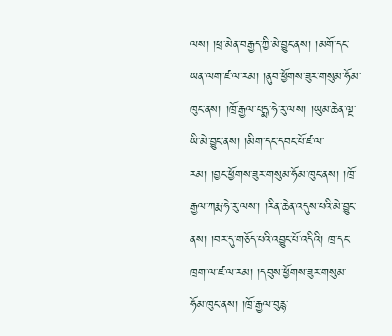ལས། །ཕྲ་མེན་བརྒྱད་ཀྱི་མེ་བྱུང་ནས། །མགོ་དང་ཡན་ལག་ཛ་ལ་རམ། །ནུབ་ཕྱོགས་ཟུར་གསུམ་ཧོམ་ཁུང་ནས། །ཁྲོ་རྒྱལ་པདྨ་ཧེ་རུ་ལས། །ཡུམ་ཆེན་ལྔ་ཡི་མེ་བྱུང་ནས། །མིག་དང་དབང་པོ་ཛ་ལ་རམ། །བྱང་ཕྱོགས་ཟུར་གསུམ་ཧོམ་ཁུང་ནས། །ཁྲོ་རྒྱལ་ཀརྨ་ཧེ་རུ་ལས་། །རིན་ཆེན་འདུས་པའི་མེ་བྱུང་ནས། །བར་དུ་གཅོད་པའི་འབྱུང་པོ་འདིའི། ཁྲ་དང་ཁྲག་ལ་ཛ་ལ་རམ། །དབུས་ཕྱོགས་ཟུར་གསུམ་ཧོམ་ཁུང་ནས། །ཁྲོ་རྒྱལ་བུརྙ་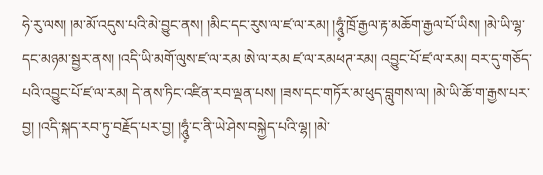ཧེ་རུ་ལས། །མ་མོ་འདུས་པའི་མེ་བྱུང་ནས། །མིང་དང་རུས་ལ་ཛ་ལ་རམ། །ཧཱུཾ༷་ཁྲོ་རྒྱལ་རྟ་མཆོག་རྒྱལ་པོ་ཡིས། །མེ་ཡི་ལྷ་དང་མཉམ་སྦྱར་ནས། །འདི་ཡི་མགོ་ལུས་ཛ་ལ་རམ ཨེ་ལ་རམ ཛ་ལ་རམཕཊ་རམ། འབྱུང་པོ་ཛ་ལ་རམ། བར་དུ་གཅོད་པའི་འབྱུང་པོ་ཛ་ལ་རམ། དེ་ནས་ཏིང་འཛིན་རབ་ལྡན་པས། །ཟས་དང་གཏོར་མ་ཕུད་བླུགས་ལ། །མེ་ཡི་ཆོ་ག་རྒྱས་པར་བྱ། །འདི་སྐད་རབ་ཏུ་བརྗོད་པར་བྱ། །ཧཱུཾ༷་ང་ནི་ཡེ་ཤེས་བསྐྱེད་པའི་ལྷ། །མེ་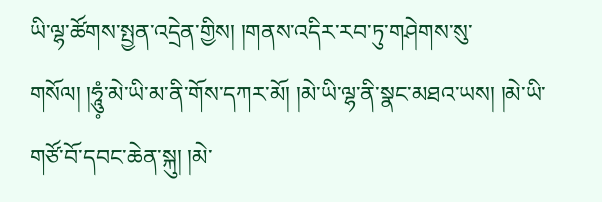ཡི་ལྷ་ཚོགས་སྤྱན་འདྲེན་གྱིས། །གནས་འདིར་རབ་ཏུ་གཤེགས་སུ་གསོལ། །ཧཱུཾ༷་མེ་ཡི་མ་ནི་གོས་དཀར་མོ། །མེ་ཡི་ལྷ་ནི་སྣང་མཐའ་ཡས། །མེ་ཡི་གཙོ་བོ་དབང་ཆེན་སྐུ། །མེ་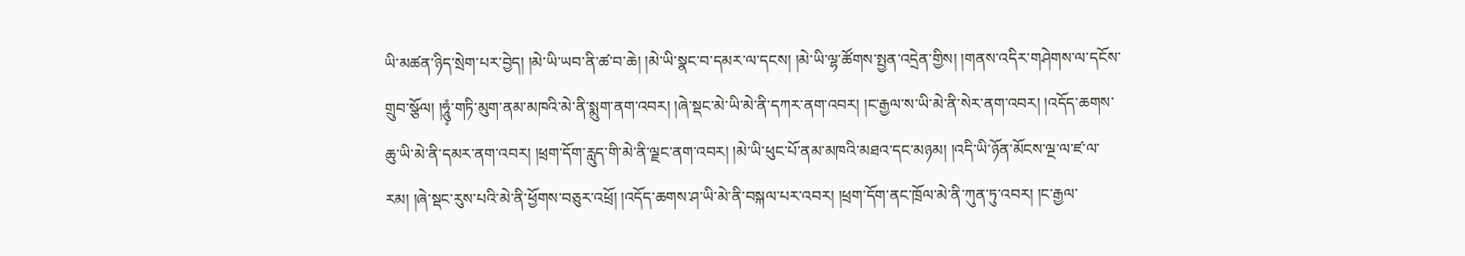ཡི་མཚན་ཉིད་སྲེག་པར་བྱེད། །མེ་ཡི་ཡབ་ནི་ཚ་བ་ཆེ། །མེ་ཡི་སྣང་བ་དམར་ལ་དངས། །མེ་ཡི་ལྷ་ཚོགས་སྤྱན་འདྲེན་གྱིས། །གནས་འདིར་གཤེགས་ལ་དངོས་གྲུབ་སྩོལ། །ཧཱུཾ༷་གཏི་མུག་ནམ་མཁའི་མེ་ནི་སྨུག་ནག་འབར། །ཞེ་སྡང་མེ་ཡི་མེ་ནི་དཀར་ནག་འབར། །ང་རྒྱལ་ས་ཡི་མེ་ནི་སེར་ནག་འབར། །འདོད་ཆགས་ཆུ་ཡི་མེ་ནི་དམར་ནག་འབར། །ཕྲག་དོག་རླུད་གི་མེ་ནི་ལྗང་ནག་འབར། །མེ་ཡི་ཕུང་པོ་ནམ་མཁའི་མཐའ་དང་མཉམ། །འདི་ཡི་ཉོན་མོངས་ལྔ་ལ་ཛ་ལ་རམ། །ཞེ་སྡང་རུས་པའི་མེ་ནི་ཕྱོགས་བཅུར་འཕྲོ། །འདོད་ཆགས་ཤ་ཡི་མེ་ནི་བསྐལ་པར་འབར། །ཕྲག་དོག་ནང་ཁྲོལ་མེ་ནི་ཀུན་ཏུ་འབར། །ང་རྒྱལ་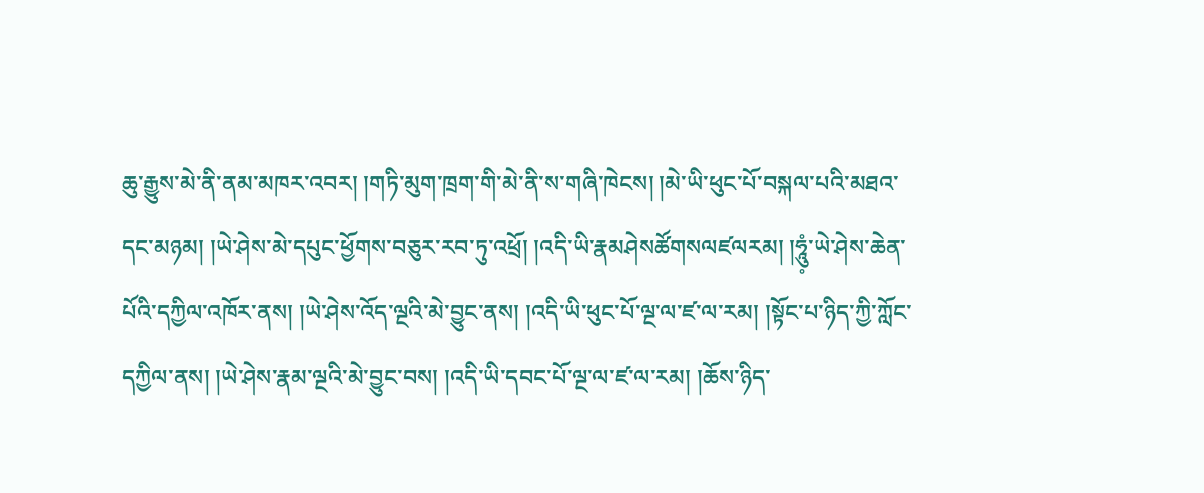ཆུ་རྒྱུས་མེ་ནི་ནམ་མཁར་འབར། །གཏི་མུག་ཁྲག་གི་མེ་ནི་ས་གཞི་ཁེངས། །མེ་ཡི་ཕུང་པོ་བསྐལ་པའི་མཐའ་དང་མཉམ། །ཡེ་ཤེས་མེ་དཔུང་ཕྱོགས་བཅུར་རབ་ཏུ་འཕྲོ། །འདི་ཡི་རྣམཤེསཚོགསལཛལརམ། །ཧཱུཾ༷་ཡེ་ཤེས་ཆེན་པོའི་དཀྱིལ་འཁོར་ནས། །ཡེ་ཤེས་འོད་ལྔའི་མེ་བྱུང་ནས། །འདི་ཡི་ཕུང་པོ་ལྔ་ལ་ཛ་ལ་རམ། །སྟོང་པ་ཉིད་ཀྱི་ཀློང་དཀྱིལ་ནས། །ཡེ་ཤེས་རྣམ་ལྔའི་མེ་བྱུང་བས། །འདི་ཡི་དབང་པོ་ལྔ་ལ་ཛ་ལ་རམ། །ཆོས་ཉིད་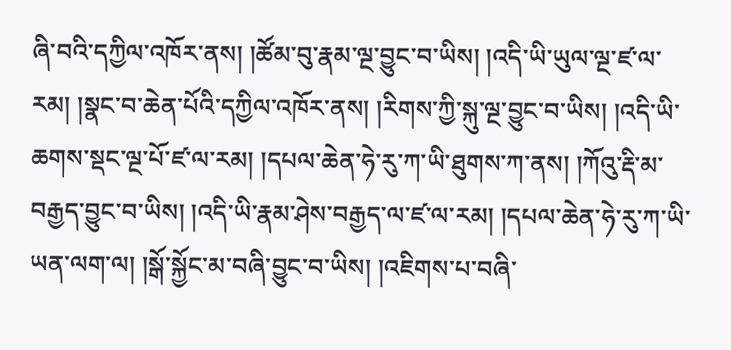ཞི་བའི་དཀྱིལ་འཁོར་ནས། །ཚོམ་བུ་རྣམ་ལྔ་བྱུང་བ་ཡིས། །འདི་ཡི་ཡུལ་ལྔ་ཛ་ལ་རམ། །སྣང་བ་ཆེན་པོའི་དཀྱིལ་འཁོར་ནས། །རིགས་ཀྱི་སྐུ་ལྔ་བྱུང་བ་ཡིས། །འདི་ཡི་ཆགས་སྡང་ལྔ་པོ་ཛ་ལ་རམ། །དཔལ་ཆེན་ཧེ་རུ་ཀ་ཡི་ཐུགས་ཀ་ནས། །ཀོའུ་རྡི་མ་བརྒྱད་བྱུང་བ་ཡིས། །འདི་ཡི་རྣམ་ཤེས་བརྒྱད་ལ་ཛ་ལ་རམ། །དཔལ་ཆེན་ཧེ་རུ་ཀ་ཡི་ཡན་ལག་ལ། །སྒོ་སྐྱོང་མ་བཞི་བྱུང་བ་ཡིས། །འཇིགས་པ་བཞི་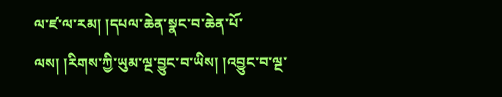ལ་ཛ་ལ་རམ། །དཔལ་ཆེན་སྣང་བ་ཆེན་པོ་ལས། །རིགས་ཀྱི་ཡུམ་ལྔ་བྱུང་བ་ཡིས། །འབྱུང་བ་ལྔ་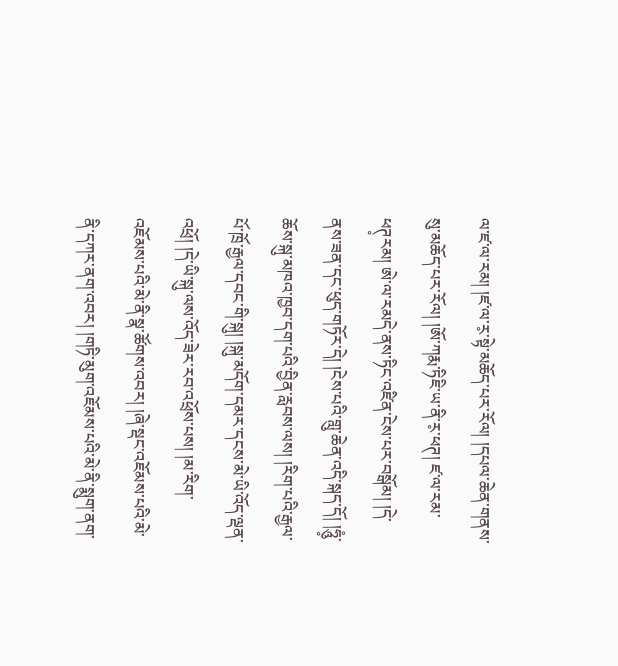ལ་ཛ་ལ་རམ། །ཛ་ལ་ར༷་སྟེ་མཆོད་པར་རོལ། །དཔལ་ཆེན་གནས་སུ་མཆོད་པར་རོལ། །ཨོ་ཀརྨ་ཏིཇི་ཡ་ནི་ར༷་ཕཊ། ཛ་ལ་རམ་ཕཊ༷རམ། ཨེ་ལ་རམདེ་ནས་ཏིང་འཛིན་ངེས་པར་བསྒོམ། །དེ་ནས་ཟན་དང་ཕུད་གཏོར་དེ། །ངེས་པའི་གླུ་ཆེན་འདི་སྐད་དོ། །ཧཱུཾ༷་ཆོས་སྐུ་མཁའ་ཁྱབ་དག་པའི་བྱིན་རླབས་ལས། །རིག་པའི་རྒྱལ་པོ་ཁྲོ་རྒྱལ་དབང་གི་སྐུ། །སྐུ་མདོག་དམར་དངས་མེ་ཡི་འོད་ལྡན་འཕྲོ། །དེ་ཡི་སྐུ་ལས་འོད་ཟེར་རབ་འཕྲོས་པས། །མ་རིག་འཇོམས་པའི་མེ་ནི་སྣ་ཚོགས་འབར། །ཞེ་སྡང་འཇོམས་པའི་མེ་ནི་དཀར་ནག་འབར། །གཏི་མུག་འཇོམས་པའི་མེ་ནི་སྨུག་ནག་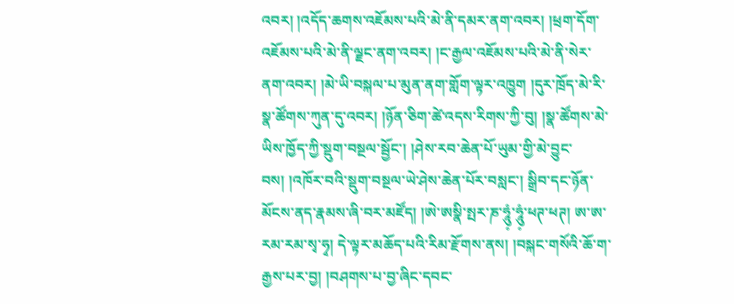འབར། །འདོད་ཆགས་འཇོམས་པའི་མེ་ནི་དམར་ནག་འབར། །ཕྲག་དོག་འཇོམས་པའི་མེ་ནི་ལྗང་ནག་འབར། །ང་རྒྱལ་འཇོམས་པའི་མེ་ནི་སེར་ནག་འབར། །མེ་ཡི་བསྐལ་པ་མུན་ནག་གློག་ལྟར་འཁྱུག །དུར་ཁྲོད་མེ་རི་སྣ་ཚོགས་ཀུན་དུ་འབར། །ཉོན་ཅིག་ཚེ་འདས་རིགས་ཀྱི་བུ། །སྣ་ཚོགས་མེ་ཡིས་ཁྱོད་ཀྱི་སྡུག་བསྔལ་སྦྱོང་། །ཤེས་རབ་ཆེན་པོ་ཡུམ་གྱི་མེ་བྱུང་བས། །འཁོར་བའི་སྡུག་བསྔལ་ཡེ་ཤེས་ཆེན་པོར་བསླང་། སྒྲིབ་དང་ཉོན་མོངས་ནད་རྣམས་ཞི་བར་མཛོད། །ཨེ་ཨསྣི་སྤར་ཎ་ཧཱུཾ༷་ཧཱུཾ༷་ཕཊ་ཕཊ། ཨ་ཨ་རམ་རམ་སྭ་ཧྭ། དེ་ལྟར་མཆོད་པའི་རིམ་རྫོགས་ནས། །བསྐང་གསོའི་ཆོ་ག་རྒྱས་པར་བྱ། །བཤགས་པ་བྱ་ཞིང་དབང་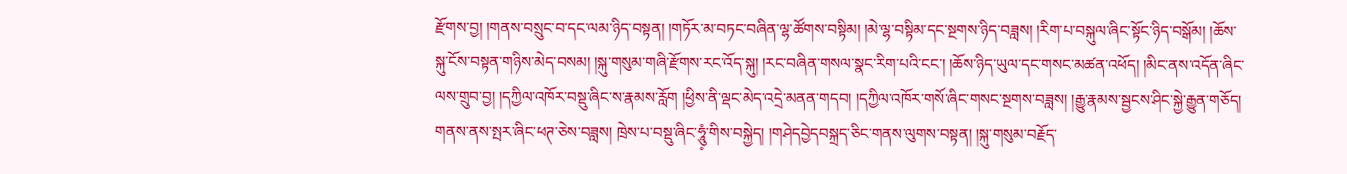རྫོགས་བྱ། །གནས་བསྲུང་བ་དང་ལམ་ཉིད་བསྟན། །གཏོར་མ་བཏང་བཞིན་ལྷ་ཚོགས་བསྟིམ། །མེ་ལྷ་བསྟིམ་དང་སྔགས་ཉིད་བཟླས། །རིག་པ་བསྐུལ་ཞིང་སྟོང་ཉིད་བསྒོམ། །ཆོས་སྐུ་ངོས་བསྟན་གཉིས་མེད་བསམ། །སྐུ་གསུམ་གཞི་རྫོགས་རང་འོད་སྐུ། །རང་བཞིན་གསལ་སྣང་རིག་པའི་ངང་། །ཆོས་ཉིད་ཡུལ་དང་གསང་མཚན་འཕོད། །མིང་ནས་འདོན་ཞིང་ལས་གྲུབ་བྱ། །དཀྱིལ་འཁོར་བསྡུ་ཞིང་ས་རྣམས་རློག །ཕྱིས་ནི་ལྡང་མེད་འདྲེ་མནན་གདབ། །དཀྱིལ་འཁོར་གསོ་ཞིང་གསང་སྔགས་བཟླས། །རྒྱུ་རྣམས་སྦྱངས་ཤིང་སྐྱེ་རྒྱུན་གཅོད། གནས་ནས་སྤར་ཞིང་ཕཊ་ཅེས་བཟླས། ཁྲེས་པ་བསྡུ་ཞིང་ཧཱུཾ༷་གིས་བསྐྱེད། །གཤེདབྱེདབསྐྲད་ཅིང་གནས་ལུགས་བསྟན། །སྐུ་གསུམ་བརྗོད་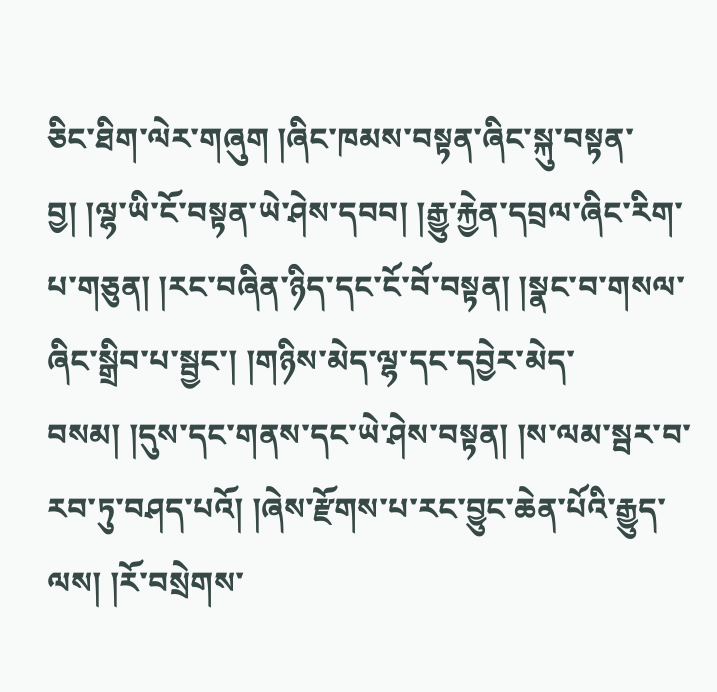ཅིང་ཐིག་ལེར་གཞུག །ཞིང་ཁམས་བསྟན་ཞིང་སྐུ་བསྟན་བྱ། །ལྷ་ཡི་ངོ་བསྟན་ཡེ་ཤེས་དབབ། །རྒྱུ་རྐྱེན་དབྲལ་ཞིང་རིག་པ་གཅུན། །རང་བཞིན་ཉིད་དང་ངོ་བོ་བསྟན། །སྣང་བ་གསལ་ཞིང་སྒྲིབ་པ་སྦྱང་། །གཉིས་མེད་ལྷ་དང་དབྱེར་མེད་བསམ། །དུས་དང་གནས་དང་ཡེ་ཤེས་བསྟན། །ས་ལམ་སྦར་བ་རབ་ཏུ་བཤད་པའོ། །ཞེས་རྫོགས་པ་རང་བྱུང་ཆེན་པོའི་རྒྱུད་ལས། །རོ་བསྲེགས་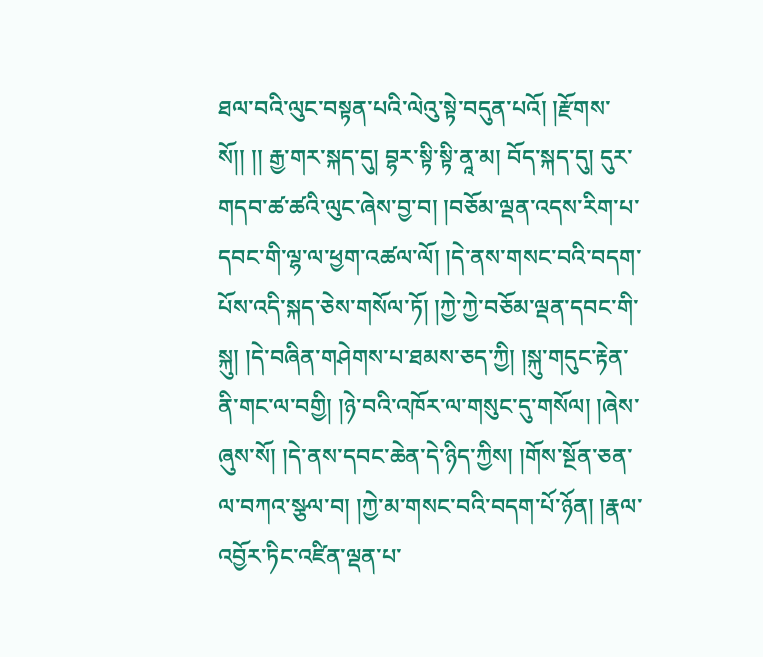ཐལ་བའི་ལུང་བསྟན་པའི་ལེའུ་སྟེ་བདུན་པའོ། །རྫོགས་སོ།། །། རྒྱ་གར་སྐད་དུ། བྷར་སྟི་སྟི་ནཱ་མ། བོད་སྐད་དུ། དུར་གདབ་ཚ་ཚའི་ལུང་ཞེས་བྱ་བ། །བཅོམ་ལྡན་འདས་རིག་པ་དབང་གི་ལྷ་ལ་ཕྱག་འཚལ་ལོ། །དེ་ནས་གསང་བའི་བདག་པོས་འདི་སྐད་ཅེས་གསོལ་ཏོ། །ཀྱེ་ཀྱེ་བཅོམ་ལྡན་དབང་གི་སྐུ། །དེ་བཞིན་གཤེགས་པ་ཐམས་ཅད་ཀྱི། །སྐུ་གདུང་རྟེན་ནི་གང་ལ་བགྱི། །ཉེ་བའི་འཁོར་ལ་གསུང་དུ་གསོལ། །ཞེས་ཞུས་སོ། །དེ་ནས་དབང་ཆེན་དེ་ཉིད་ཀྱིས། །གོས་སྔོན་ཅན་ལ་བཀའ་སྩལ་བ། །ཀྱེ་མ་གསང་བའི་བདག་པོ་ཉོན། །རྣལ་འབྱོར་ཏིང་འཛིན་ལྡན་པ་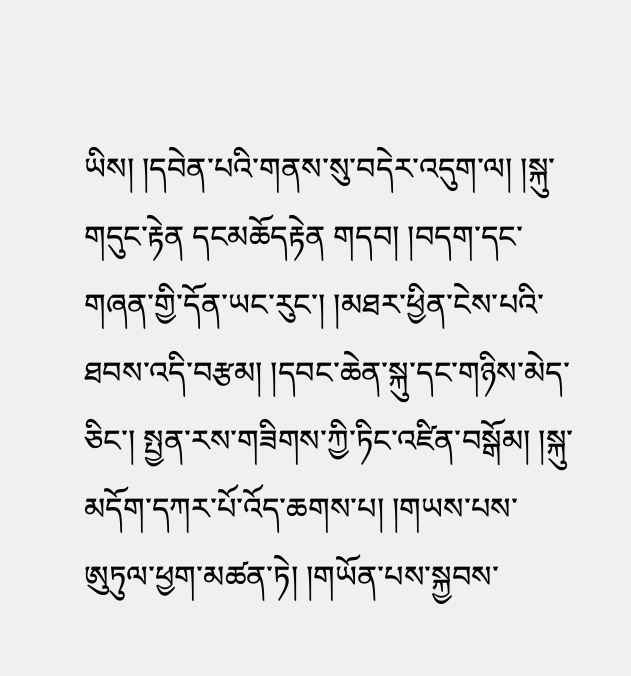ཡིས། །དབེན་པའི་གནས་སུ་བདེར་འདུག་ལ། །སྐུ་གདུང་རྟེན དངམཆོདརྟེན གདབ། །བདག་དང་གཞན་གྱི་དོན་ཡང་རུང་། །མཐར་ཕྱིན་ངེས་པའི་ཐབས་འདི་བརྩམ། །དབང་ཆེན་སྐུ་དང་གཉིས་མེད་ཅིང་། སྤྱན་རས་གཟིགས་ཀྱི་ཏིང་འཛིན་བསྒོམ། །སྐུ་མདོག་དཀར་པོ་འོད་ཆགས་པ། །གཡས་པས་ཨུཏུལ་ཕྱག་མཚན་ཏེ། །གཡོན་པས་སྐྱབས་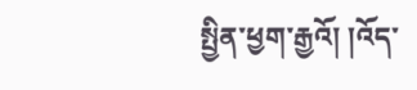སྤྱིན་ཕྱག་རྒྱའོ། །འོད་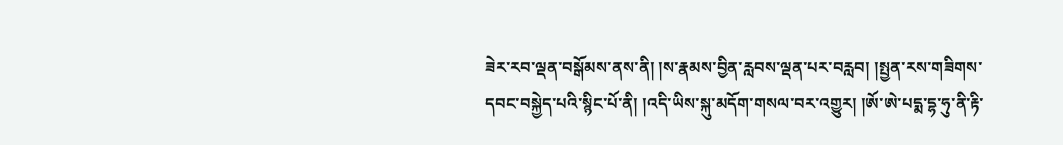ཟེར་རབ་ལྡན་བསྒོམས་ནས་ནི། །ས་རྣམས་བྱིན་རླབས་ལྡན་པར་བརླབ། །སྤྱན་རས་གཟིགས་དབང་བསྐྱེད་པའི་སྙིང་པོ་ནི། །འདི་ཡིས་སྐུ་མདོག་གསལ་བར་འགྱུར། །ཨོ་ཨེ་པདྨ་དྷ་ཧུ་ནི་རྟི་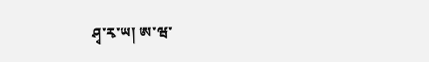ཤྭ་རྭ་ཡ། ཨ་ཝ་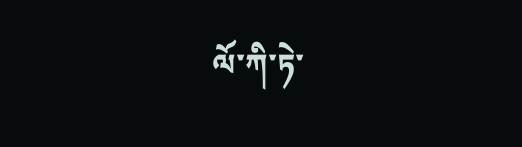ལོ་ཀི་ཏེ་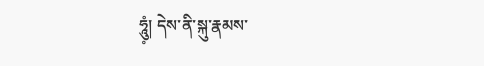ཧཱུཾ༷། དེས་ནི་སྐུ་རྣམས་